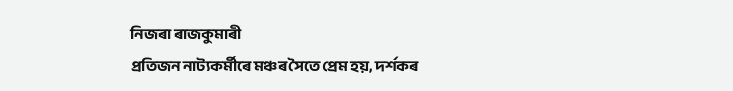নিজৰা ৰাজকুমাৰী
প্ৰতিজন নাট্যকর্মীৰে মঞ্চৰ সৈতে প্ৰেম হয়, দৰ্শকৰ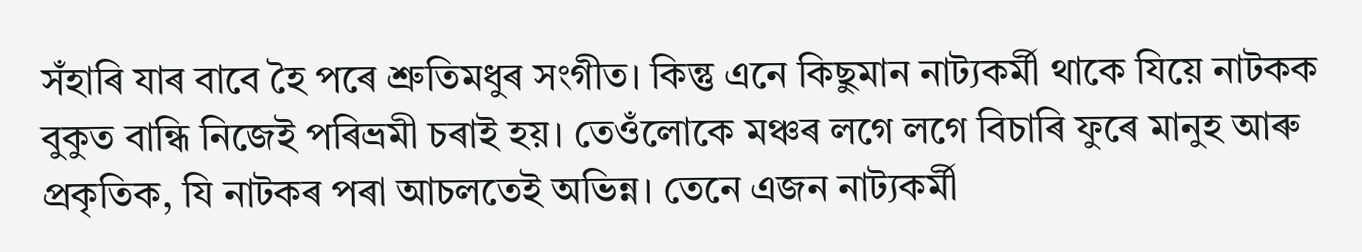সঁহাৰি যাৰ বাবে হৈ পৰে শ্ৰুতিমধুৰ সংগীত। কিন্তু এনে কিছুমান নাট্যকর্মী থাকে যিয়ে নাটকক বুকুত বান্ধি নিজেই পৰিভ্ৰমী চৰাই হয়। তেওঁলোকে মঞ্চৰ লগে লগে বিচাৰি ফুৰে মানুহ আৰু প্ৰকৃতিক, যি নাটকৰ পৰা আচলতেই অভিন্ন। তেনে এজন নাট্যকর্মী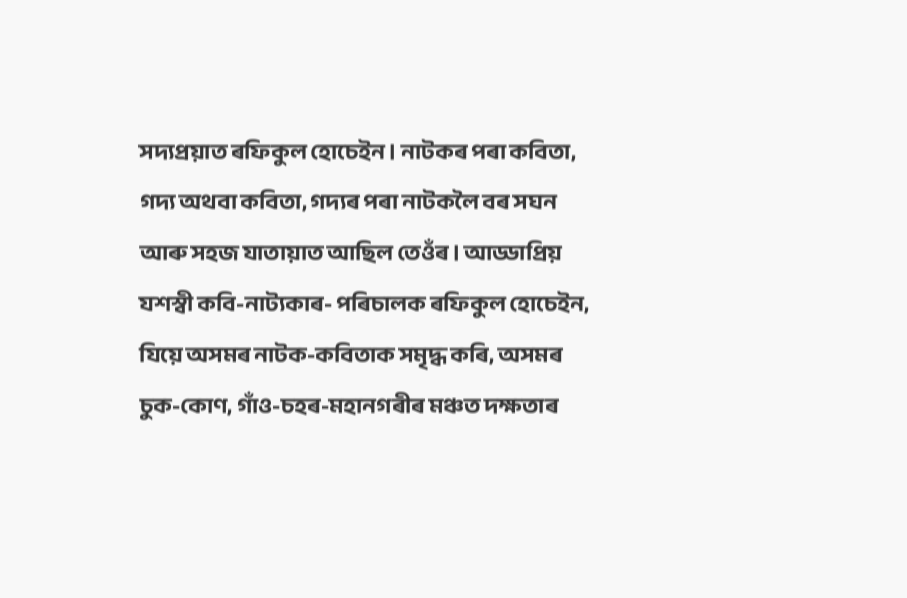সদ্যপ্রয়াত ৰফিকুল হোচেইন। নাটকৰ পৰা কবিতা, গদ্য অথবা কবিতা, গদ্যৰ পৰা নাটকলৈ বৰ সঘন আৰু সহজ যাতায়াত আছিল তেওঁৰ। আড্ডাপ্রিয় যশস্বী কবি-নাট্যকাৰ- পৰিচালক ৰফিকুল হোচেইন, যিয়ে অসমৰ নাটক-কবিতাক সমৃদ্ধ কৰি, অসমৰ চুক-কোণ, গাঁও-চহৰ-মহানগৰীৰ মঞ্চত দক্ষতাৰ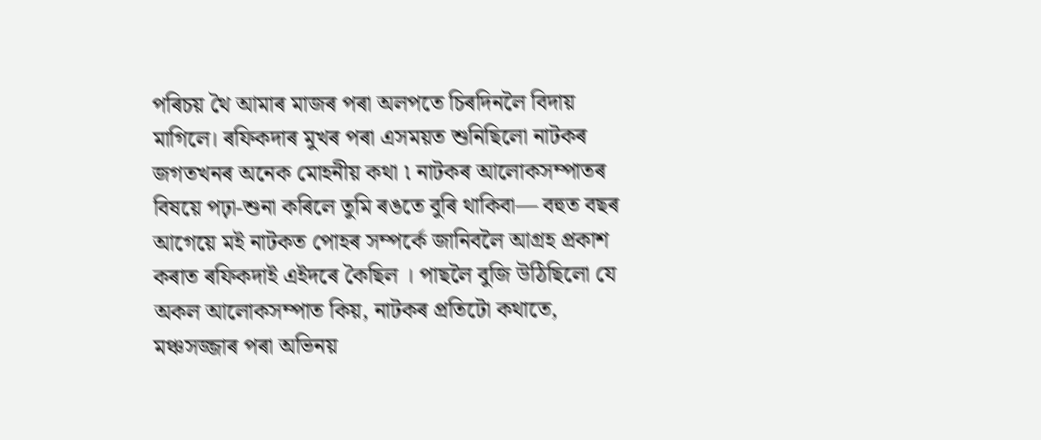পৰিচয় থৈ আমাৰ মাজৰ পৰা অলপতে চিৰদিনলৈ বিদায় মাগিলে। ৰফিকদাৰ মুখৰ পৰা এসময়ত শুনিছিলো নাটকৰ জগতখনৰ অনেক মোহনীয় কথা ৷ নাটকৰ আলোকসম্পাতৰ বিষয়ে পঢ়া-শুনা কৰিলে তুমি ৰঙতে বুৰি থাকিবা— বহুত বছৰ আগেয়ে মই নাটকত পোহৰ সম্পৰ্কে জানিবলৈ আগ্ৰহ প্ৰকাশ কৰাত ৰফিকদাই এইদৰে কৈছিল । পাছলৈ বুজি উঠিছিলো যে অকল আলোকসম্পাত কিয়, নাটকৰ প্ৰতিটো কথাতে, মঞ্চসজ্জাৰ পৰা অভিনয়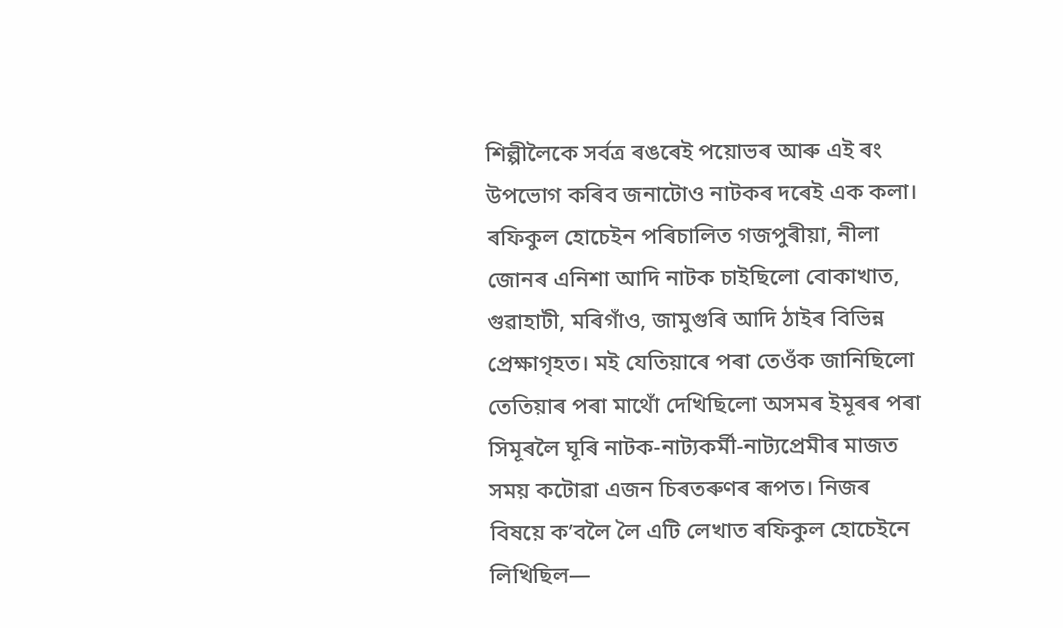শিল্পীলৈকে সৰ্বত্ৰ ৰঙৰেই পয়োভৰ আৰু এই ৰং উপভোগ কৰিব জনাটোও নাটকৰ দৰেই এক কলা। ৰফিকুল হোচেইন পৰিচালিত গজপুৰীয়া, নীলা জোনৰ এনিশা আদি নাটক চাইছিলো বোকাখাত, গুৱাহাটী, মৰিগাঁও, জামুগুৰি আদি ঠাইৰ বিভিন্ন প্ৰেক্ষাগৃহত। মই যেতিয়াৰে পৰা তেওঁক জানিছিলো তেতিয়াৰ পৰা মাথোঁ দেখিছিলো অসমৰ ইমূৰৰ পৰা সিমূৰলৈ ঘূৰি নাটক-নাট্যকর্মী-নাট্যপ্ৰেমীৰ মাজত সময় কটোৱা এজন চিৰতৰুণৰ ৰূপত। নিজৰ বিষয়ে ক’বলৈ লৈ এটি লেখাত ৰফিকুল হোচেইনে লিখিছিল—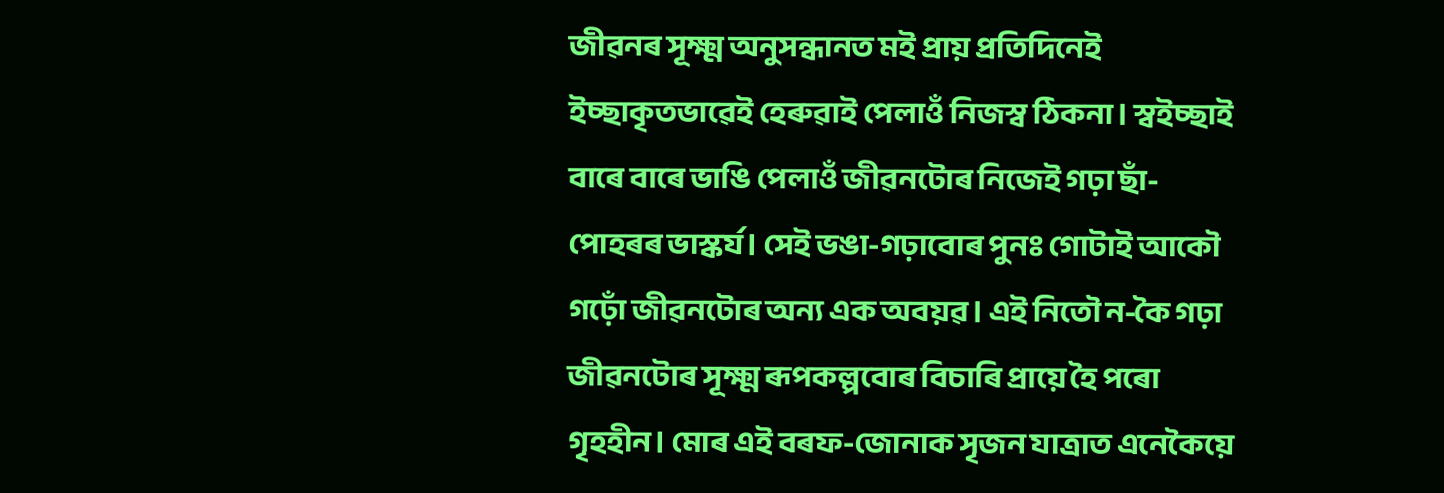জীৱনৰ সূক্ষ্ম অনুসন্ধানত মই প্ৰায় প্ৰতিদিনেই ইচ্ছাকৃতভাৱেই হেৰুৱাই পেলাওঁ নিজস্ব ঠিকনা। স্বইচ্ছাই বাৰে বাৰে ভাঙি পেলাওঁ জীৱনটোৰ নিজেই গঢ়া ছাঁ-পোহৰৰ ভাস্কৰ্য। সেই ভঙা-গঢ়াবোৰ পুনঃ গোটাই আকৌ গঢ়োঁ জীৱনটোৰ অন্য এক অবয়ৱ। এই নিতৌ ন-কৈ গঢ়া জীৱনটোৰ সূক্ষ্ম ৰূপকল্পবোৰ বিচাৰি প্ৰায়ে হৈ পৰো গৃহহীন। মোৰ এই বৰফ-জোনাক সৃজন যাত্রাত এনেকৈয়ে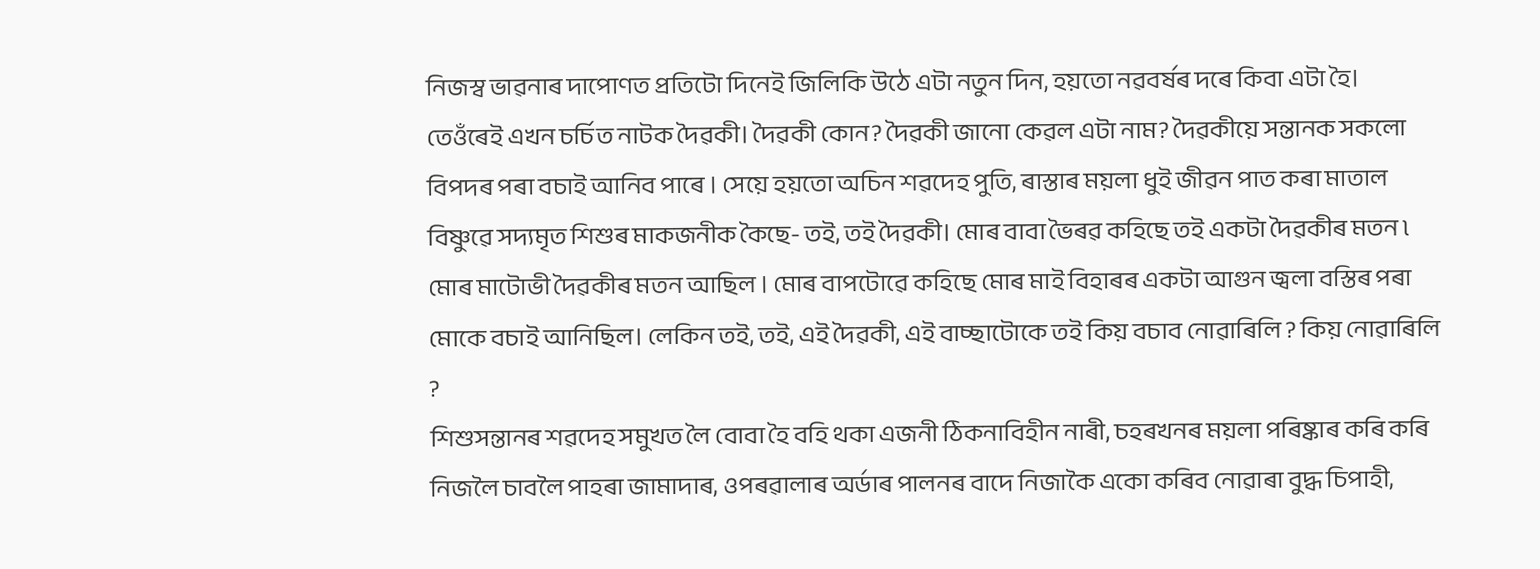নিজস্ব ভাৱনাৰ দাপোণত প্ৰতিটো দিনেই জিলিকি উঠে এটা নতুন দিন, হয়তো নৱবৰ্ষৰ দৰে কিবা এটা হৈ।
তেওঁৰেই এখন চৰ্চিত নাটক দৈৱকী। দৈৱকী কোন? দৈৱকী জানো কেৱল এটা নাম? দৈৱকীয়ে সন্তানক সকলো বিপদৰ পৰা বচাই আনিব পাৰে । সেয়ে হয়তো অচিন শৱদেহ পুতি, ৰাস্তাৰ ময়লা ধুই জীৱন পাত কৰা মাতাল বিষ্ণুৱে সদ্যমৃত শিশুৰ মাকজনীক কৈছে- তই, তই দৈৱকী। মোৰ বাবা ভৈৰৱ কহিছে তই একটা দৈৱকীৰ মতন ৷ মোৰ মাটোভী দৈৱকীৰ মতন আছিল । মোৰ বাপটোৱে কহিছে মোৰ মাই বিহাৰৰ একটা আগুন জ্বলা বস্তিৰ পৰা মোকে বচাই আনিছিল। লেকিন তই, তই, এই দৈৱকী, এই বাচ্ছাটোকে তই কিয় বচাব নোৱাৰিলি ? কিয় নোৱাৰিলি ?
শিশুসন্তানৰ শৱদেহ সমুখত লৈ বোবা হৈ বহি থকা এজনী ঠিকনাবিহীন নাৰী, চহৰখনৰ ময়লা পৰিষ্কাৰ কৰি কৰি নিজলৈ চাবলৈ পাহৰা জামাদাৰ, ওপৰৱালাৰ অৰ্ডাৰ পালনৰ বাদে নিজাকৈ একো কৰিব নোৱাৰা বুদ্ধ চিপাহী,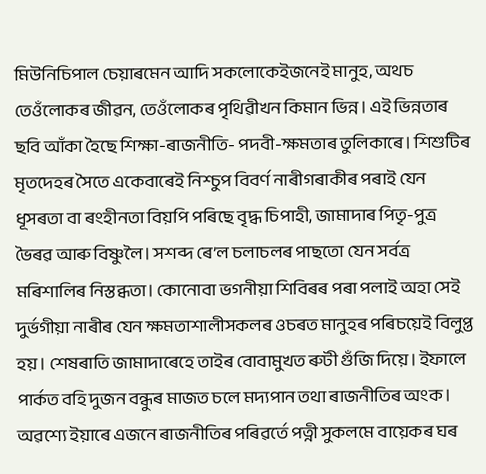মিউনিচিপাল চেয়াৰমেন আদি সকলোকেইজনেই মানুহ, অথচ তেওঁলোকৰ জীৱন, তেওঁলোকৰ পৃথিৱীখন কিমান ভিন্ন। এই ভিন্নতাৰ ছবি আঁকা হৈছে শিক্ষা-ৰাজনীতি- পদবী-ক্ষমতাৰ তুলিকাৰে। শিশুটিৰ মৃতদেহৰ সৈতে একেবাৰেই নিশ্চুপ বিবৰ্ণ নাৰীগৰাকীৰ পৰাই যেন ধূসৰতা বা ৰংহীনতা বিয়পি পৰিছে বৃদ্ধ চিপাহী, জামাদাৰ পিতৃ-পুত্ৰ ভৈৰৱ আৰু বিষ্ণুলৈ। সশব্দ ৰে’ল চলাচলৰ পাছতো যেন সৰ্বত্ৰ মৰিশালিৰ নিস্তব্ধতা। কোনোবা ভগনীয়া শিবিৰৰ পৰা পলাই অহা সেই দুৰ্ভগীয়া নাৰীৰ যেন ক্ষমতাশালীসকলৰ ওচৰত মানুহৰ পৰিচয়েই বিলুপ্ত হয়। শেষৰাতি জামাদাৰেহে তাইৰ বোবামুখত ৰুটী গুঁজি দিয়ে। ইফালে পাৰ্কত বহি দুজন বন্ধুৰ মাজত চলে মদ্যপান তথা ৰাজনীতিৰ অংক। অৱশ্যে ইয়াৰে এজনে ৰাজনীতিৰ পৰিৱৰ্তে পত্নী সুকলমে বায়েকৰ ঘৰ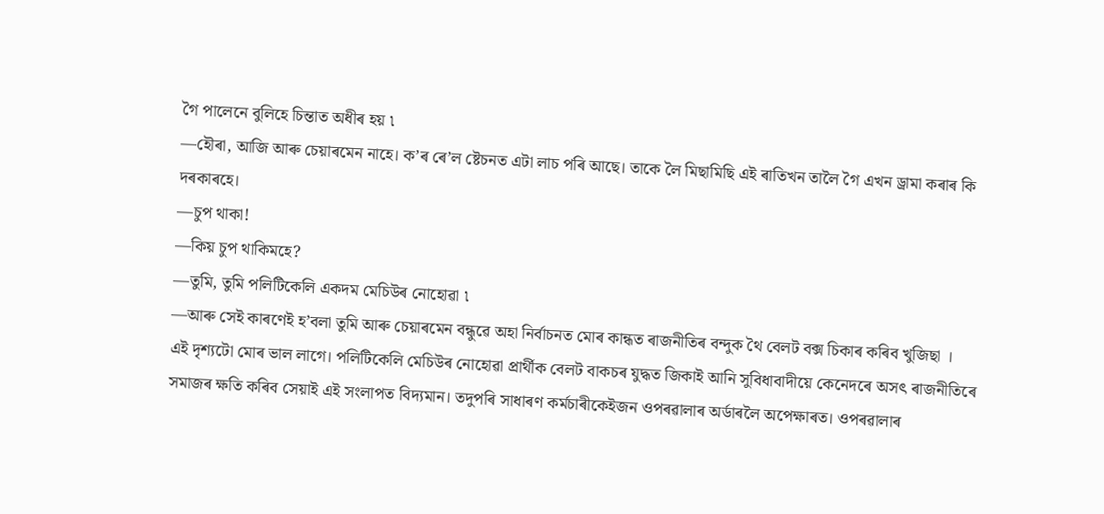গৈ পালেনে বুলিহে চিন্তাত অধীৰ হয় ৷
—হৌৰা, আজি আৰু চেয়াৰমেন নাহে। ক’ৰ ৰে’ল ষ্টেচনত এটা লাচ পৰি আছে। তাকে লৈ মিছামিছি এই ৰাতিখন তালৈ গৈ এখন ড্রামা কৰাৰ কি দৰকাৰহে।
—চুপ থাকা!
—কিয় চুপ থাকিমহে?
—তুমি, তুমি পলিটিকেলি একদম মেচিউৰ নোহোৱা ৷
—আৰু সেই কাৰণেই হ’বলা তুমি আৰু চেয়াৰমেন বন্ধুৱে অহা নিৰ্বাচনত মোৰ কান্ধত ৰাজনীতিৰ বন্দুক থৈ বেলট বক্স চিকাৰ কৰিব খুজিছা ।
এই দৃশ্যটো মোৰ ভাল লাগে। পলিটিকেলি মেচিউৰ নোহোৱা প্ৰাৰ্থীক বেলট বাকচৰ যুদ্ধত জিকাই আনি সুবিধাবাদীয়ে কেনেদৰে অসৎ ৰাজনীতিৰে সমাজৰ ক্ষতি কৰিব সেয়াই এই সংলাপত বিদ্যমান। তদুপৰি সাধাৰণ কৰ্মচাৰীকেইজন ওপৰৱালাৰ অৰ্ডাৰলৈ অপেক্ষাৰত। ওপৰৱালাৰ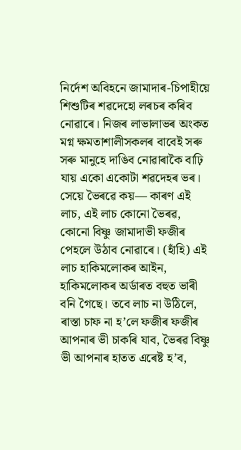নিৰ্দেশ অবিহনে জামাদাৰ-চিপাহীয়ে শিশুটিৰ শৱদেহো লৰচৰ কৰিব নোৱাৰে। নিজৰ লাভালাভৰ অংকত মগ্ন ক্ষমতাশালীসকলৰ বাবেই সৰু সৰু মানুহে দাঙিব নোৱাৰাকৈ বাঢ়ি যায় একো একোটা শৱদেহৰ ভৰ। সেয়ে ভৈৰৱে কয়— কাৰণ এই লাচ, এই লাচ কোনো ভৈৰৱ, কোনো বিষ্ণু জামাদাভী ফজীৰ পেহলে উঠাব নোৱাৰে। (হাঁহি) এই লাচ হাকিমলোকৰ আইন, হাকিমলোকৰ অৰ্ডাৰত বহুত ভাৰী বনি গৈছে। তবে লাচ না উঠিলে, ৰাস্তা চাফ না হ’লে ফজীৰ ফজীৰ আপনাৰ ভী চাকৰি যাব, ভৈৰৱ বিষ্ণু ভী আপনাৰ হাতত এৰেষ্ট হ’ব,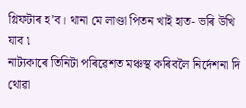গ্লিফটাৰ হ’ব। থানা মে লাণ্ডা পিতন খাই হাত- ভৰি উখি যাব ৷
নাট্যকাৰে তিনিটা পৰিৱেশত মঞ্চস্থ কৰিবলৈ নিৰ্দেশনা দি থোৱা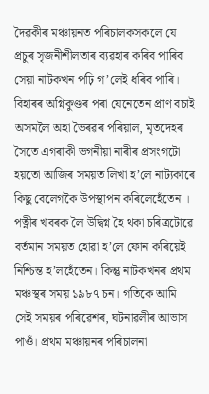দৈৱকীৰ মঞ্চায়নত পৰিচালকসকলে যে প্ৰচুৰ সৃজনীশীলতাৰ ব্যৱহাৰ কৰিব পাৰিব সেয়া নাটকখন পঢ়ি গ’লেই ধৰিব পাৰি। বিহাৰৰ অগ্নিকুণ্ডৰ পৰা যেনেতেন প্রাণ বচাই অসমলৈ অহা ভৈৰৱৰ পৰিয়াল, মৃতদেহৰ সৈতে এগৰাকী ভগনীয়া নাৰীৰ প্ৰসংগটো হয়তো আজিৰ সময়ত লিখা হ’লে নাট্যকাৰে কিছু বেলেগকৈ উপস্থাপন কৰিলেহেঁতেন । পত্নীৰ খবৰক লৈ উদ্বিগ্ন হৈ থকা চৰিত্ৰটোৱে বৰ্তমান সময়ত হোৱা হ’লে ফোন কৰিয়েই নিশ্চিন্ত হ’লহেঁতেন। কিন্তু নাটকখনৰ প্ৰথম মঞ্চস্থৰ সময় ১৯৮৭ চন। গতিকে আমি সেই সময়ৰ পৰিৱেশৰ, ঘটনাৱলীৰ আভাস পাওঁ। প্রথম মঞ্চায়নৰ পৰিচালনা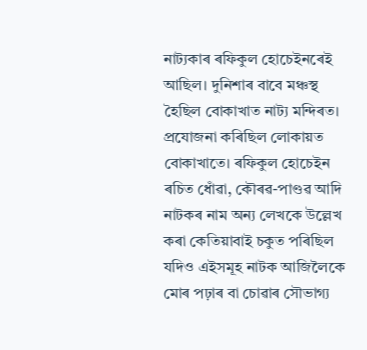নাট্যকাৰ ৰফিকুল হোচেইনৰেই আছিল। দুনিশাৰ বাবে মঞ্চস্থ হৈছিল বোকাখাত নাট্য মন্দিৰত। প্রযোজনা কৰিছিল লোকায়ত বোকাখাতে। ৰফিকুল হোচেইন ৰচিত ধোঁৱা, কৌৰৱ-পাণ্ডৱ আদি নাটকৰ নাম অন্য লেখকে উল্লেখ কৰা কেতিয়াবাই চকুত পৰিছিল যদিও এইসমূহ নাটক আজিলৈকে মোৰ পঢ়াৰ বা চোৱাৰ সৌভাগ্য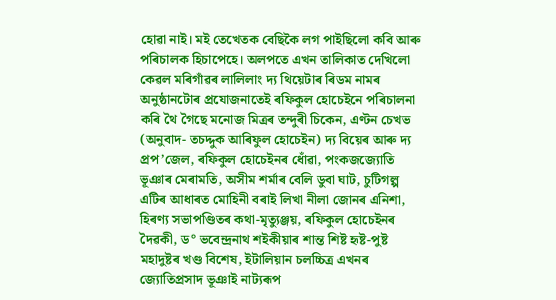হোৱা নাই। মই তেখেতক বেছিকৈ লগ পাইছিলো কবি আৰু পৰিচালক হিচাপেহে। অলপতে এখন তালিকাত দেখিলো কেৱল মৰিগাঁৱৰ লালিলাং দ্য থিয়েটাৰ ৰিডম নামৰ অনুষ্ঠানটোৰ প্ৰযোজনাতেই ৰফিকুল হোচেইনে পৰিচালনা কৰি থৈ গৈছে মনোজ মিত্ৰৰ তন্দুৰী চিকেন, এণ্টন চেখভ (অনুবাদ- তচদ্দুক আৰিফুল হোচেইন) দ্য বিয়েৰ আৰু দ্য প্ৰপ’জেল, ৰফিকুল হোচেইনৰ ধোঁৱা, পংকজজ্যোতি ভূঞাৰ মেৰামতি, অসীম শৰ্মাৰ বেলি ডুবা ঘাট, চুটিগল্প এটিৰ আধাৰত মোহিনী বৰাই লিখা নীলা জোনৰ এনিশা, হিৰণ্য সভাপণ্ডিতৰ কথা-মৃত্যুঞ্জয়, ৰফিকুল হোচেইনৰ দৈৱকী, ড° ভবেন্দ্ৰনাথ শইকীয়াৰ শান্ত শিষ্ট হৃষ্ট-পুষ্ট মহাদুষ্টৰ খণ্ড বিশেষ, ইটালিয়ান চলচ্চিত্ৰ এখনৰ জ্যোতিপ্রসাদ ভূঞাই নাট্যৰূপ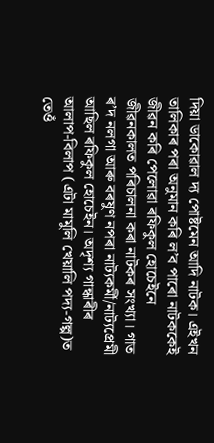দিয়া ডাকোৱাল দ্য পোষ্টমেন আদি নাটক। এইখন তালিকাৰ পৰা অনুমান কৰি ল’ব পাৰো নাটককেই জীৱন কৰি পেলোৱা ৰফিকুল হোচেইনে জীৱনকালত পৰিচালনা কৰা নাটকৰ সংখ্যা। গাত ৰ’দ নলগা আৰু বৰষুণ নপৰা নাট্যকর্মী/নাট্যপ্ৰেমী আছিল ৰফিকুল হোচেইন। অদৃশ্য গান্ধাৰীৰ আলাপ-বিলাপ (এটা মামুলি খেয়ালি পদ্য-গল্প)ত তেওঁ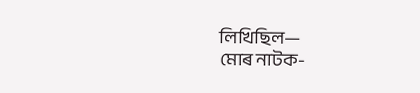লিখিছিল—
মোৰ নাটক-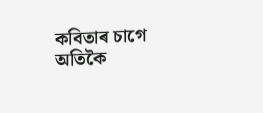কবিতাৰ চাগে
অতিকৈ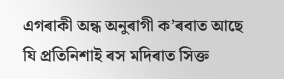এগৰাকী অন্ধ অনুৰাগী ক’ৰবাত আছে
যি প্ৰতিনিশাই ৰস মদিৰাত সিক্ত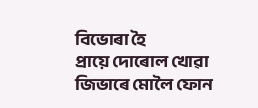বিভোৰা হৈ
প্ৰায়ে দোৰোল খোৱা জিভাৰে মোলৈ ফোন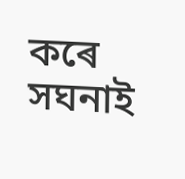কৰে সঘনাই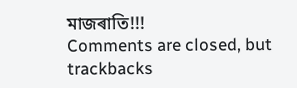মাজৰাতি!!!
Comments are closed, but trackbacks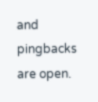and pingbacks are open.